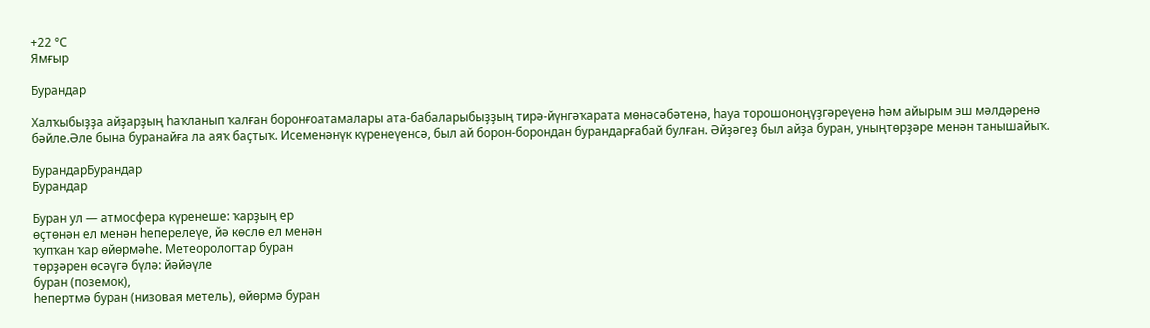+22 °С
Ямғыр

Бурандар

Халҡыбыҙҙа айҙарҙың һаҡланып ҡалған боронғоатамалары ата-бабаларыбыҙҙың тирә-йүнгәҡарата мөнәсәбәтенә, һауа торошоноңүҙгәреүенә һәм айырым эш мәлдәренә бәйле.Әле бына буранайға ла аяҡ баҫтыҡ. Исеменәнүк күренеүенсә, был ай борон-борондан бурандарғабай булған. Әйҙәгеҙ был айҙа буран, уныңтөрҙәре менән танышайыҡ.

БурандарБурандар
Бурандар

Буран ул — атмосфера күренеше: ҡарҙың ер
өҫтөнән ел менән һеперелеүе, йә көслө ел менән
ҡупҡан ҡар өйөрмәһе. Метеорологтар буран
төрҙәрен өсәүгә бүлә: йәйәүле
буран (поземок),
һепертмә буран (низовая метель), өйөрмә буран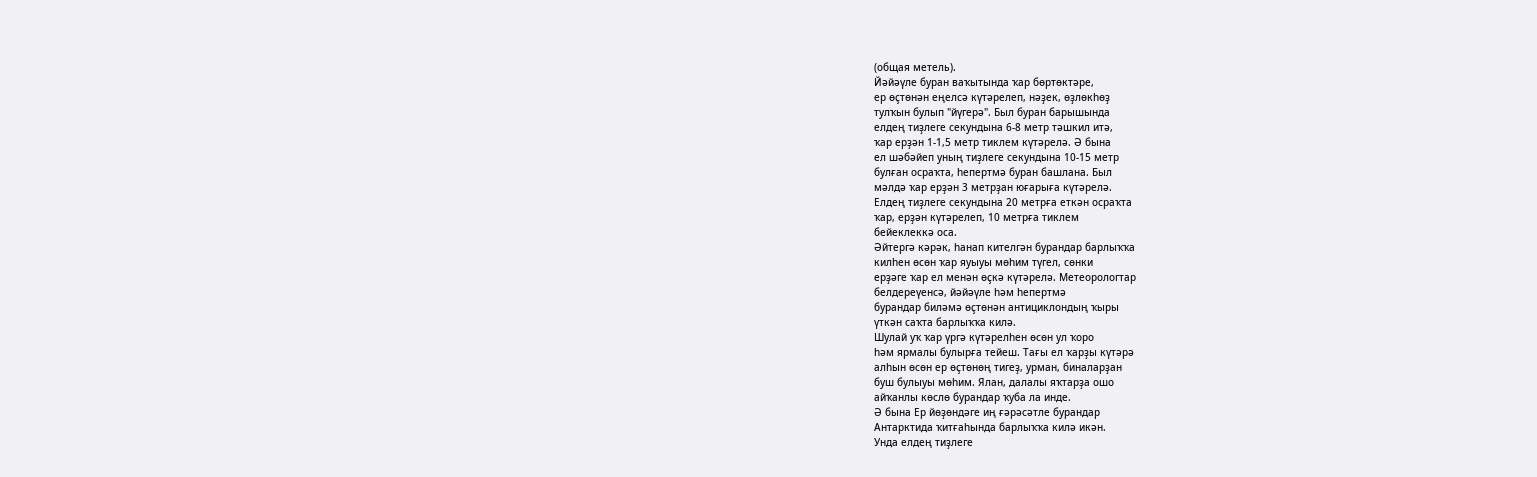(общая метель).
Йәйәүле буран ваҡытында ҡар бөртөктәре,
ер өҫтөнән еңелсә күтәрелеп, нәҙек, өҙлөкһөҙ
тулҡын булып "йүгерә". Был буран барышында
елдең тиҙлеге секундына 6-8 метр тәшкил итә,
ҡар ерҙән 1-1,5 метр тиклем күтәрелә. Ә бына
ел шәбәйеп уның тиҙлеге секундына 10-15 метр
булған осраҡта, һепертмә буран башлана. Был
мәлдә ҡар ерҙән 3 метрҙан юғарыға күтәрелә.
Елдең тиҙлеге секундына 20 метрға еткән осраҡта
ҡар, ерҙән күтәрелеп, 10 метрға тиклем
бейеклеккә оса.
Әйтергә кәрәк, һанап кителгән бурандар барлыҡҡа
килһен өсөн ҡар яуыуы мөһим түгел, сөнки
ерҙәге ҡар ел менән өҫкә күтәрелә. Метеорологтар
белдереүенсә, йәйәүле һәм һепертмә
бурандар биләмә өҫтөнән антициклондың ҡыры
үткән саҡта барлыҡҡа килә.
Шулай уҡ ҡар үргә күтәрелһен өсөн ул ҡоро
һәм ярмалы булырға тейеш. Тағы ел ҡарҙы күтәрә
алһын өсөн ер өҫтөнөң тигеҙ, урман, биналарҙан
буш булыуы мөһим. Ялан, далалы яҡтарҙа ошо
айҡанлы көслө бурандар ҡуба ла инде.
Ә бына Ер йөҙөндәге иң ғәрәсәтле бурандар
Антарктида ҡитғаһында барлыҡҡа килә икән.
Унда елдең тиҙлеге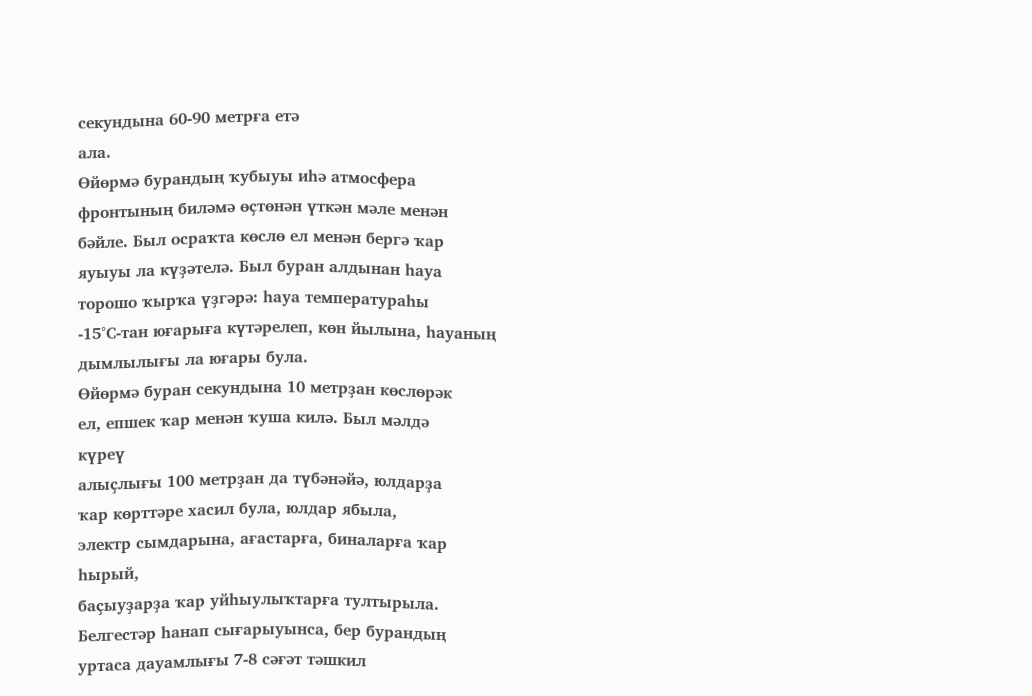секундына 60-90 метрға етә
ала.
Өйөрмә бурандың ҡубыуы иһә атмосфера
фронтының биләмә өҫтөнән үткән мәле менән
бәйле. Был осраҡта көслө ел менән бергә ҡар
яуыуы ла күҙәтелә. Был буран алдынан һауа
торошо ҡырҡа үҙгәрә: һауа температураһы
-15°С-тан юғарыға күтәрелеп, көн йылына, һауаның
дымлылығы ла юғары була.
Өйөрмә буран секундына 10 метрҙан көслөрәк
ел, епшек ҡар менән ҡуша килә. Был мәлдә
күреү
алыҫлығы 100 метрҙан да түбәнәйә, юлдарҙа
ҡар көрттәре хасил була, юлдар ябыла,
электр сымдарына, ағастарға, биналарға ҡар һырый,
баҫыуҙарҙа ҡар уйһыулыҡтарға тултырыла.
Белгестәр һанап сығарыуынса, бер бурандың
уртаса дауамлығы 7-8 сәғәт тәшкил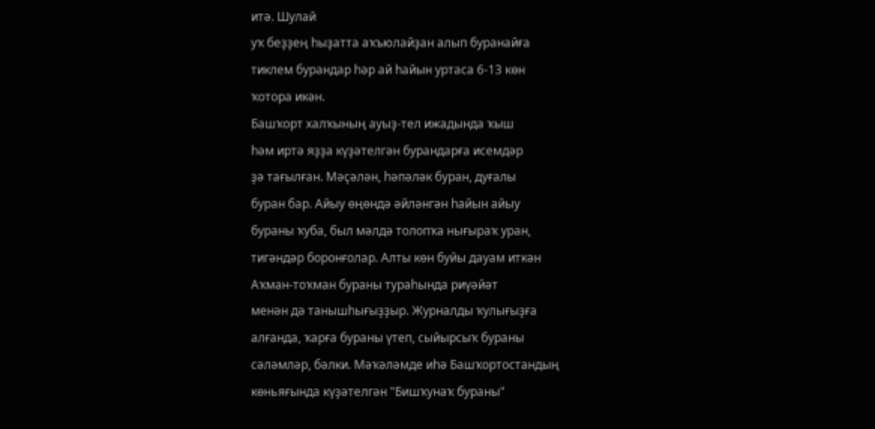итә. Шулай
уҡ беҙҙең һыҙатта аҡъюлайҙан алып буранайға
тиклем бурандар һәр ай һайын уртаса 6-13 көн
ҡотора икән.
Башҡорт халҡының ауыҙ-тел ижадында ҡыш
һәм иртә яҙҙа күҙәтелгән бурандарға исемдәр
ҙә тағылған. Мәҫәлән, һәпәләк буран, дуғалы
буран бар. Айыу өңөндә әйләнгән һайын айыу
бураны ҡуба, был мәлдә толопҡа нығыраҡ уран,
тигәндәр боронғолар. Алты көн буйы дауам иткән
Аҡман-тоҡман бураны тураһында риүәйәт
менән дә танышһығыҙҙыр. Журналды ҡулығыҙға
алғанда, ҡарға бураны үтеп, сыйырсыҡ бураны
сәләмләр, бәлки. Мәҡәләмде иһә Башҡортостандың
көньяғында күҙәтелгән "Бишҡунаҡ бураны"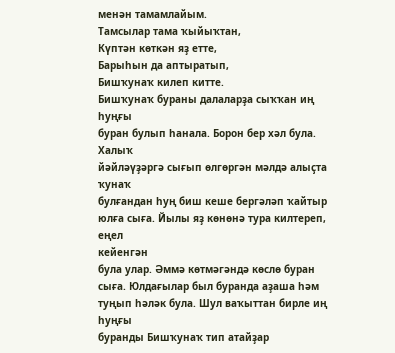менән тамамлайым.
Тамсылар тама ҡыйыҡтан,
Күптән көткән яҙ етте,
Барыһын да аптыратып,
Бишҡунаҡ килеп китте.
Бишҡунаҡ бураны далаларҙа сыҡҡан иң һуңғы
буран булып һанала. Борон бер хәл була. Халыҡ
йәйләүҙәргә сығып өлгөргән мәлдә алыҫта ҡунаҡ
булғандан һуң биш кеше бергәләп ҡайтыр
юлға сыға. Йылы яҙ көнөнә тура килтереп, еңел
кейенгән
була улар. Әммә көтмәгәндә көслө буран
сыға. Юлдағылар был буранда аҙаша һәм
туңып һәләк була. Шул ваҡыттан бирле иң һуңғы
буранды Бишҡунаҡ тип атайҙар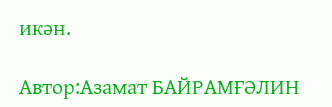икән.

Автор:Азамат БАЙРАМҒӘЛИН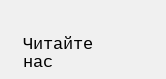Читайте нас